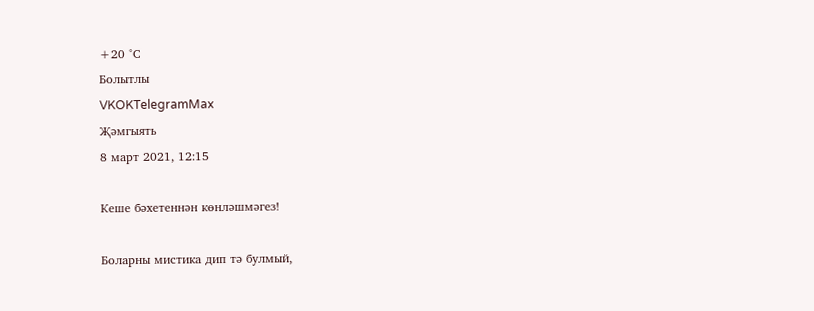+20 °С
Болытлы
VKOKTelegramMax
Җәмгыять
8 март 2021, 12:15

Кеше бәхетеннән көнләшмәгез!

Боларны мистика дип тә булмый,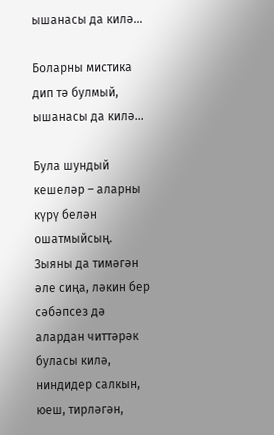ышанасы да килә...

Боларны мистика дип тә булмый, ышанасы да килә...

Була шундый кешеләр – аларны күрү белән ошатмыйсың. Зыяны да тимәгән әле сиңа, ләкин бер сәбәпсез дә алардан читтәрәк буласы килә, ниндидер салкын, юеш, тирләгән,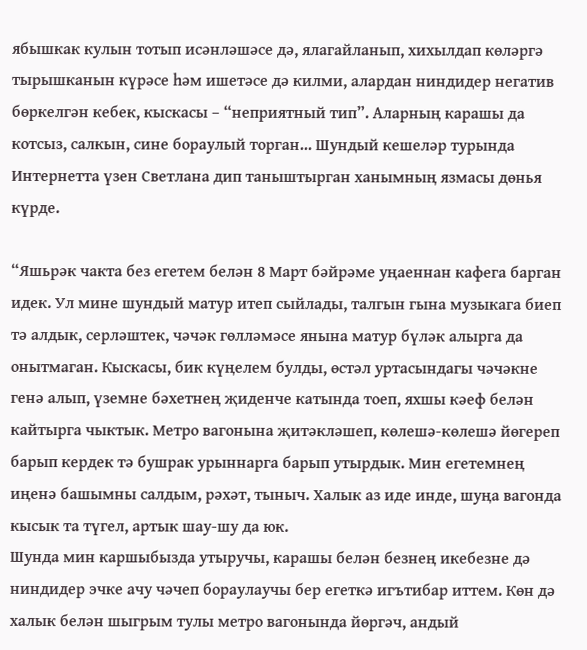ябышкак кулын тотып исәнләшәсе дә, ялагайланып, хихылдап көләргә тырышканын күрәсе һәм ишетәсе дә килми, алардан ниндидер негатив бөркелгән кебек, кыскасы – “неприятный тип”. Аларның карашы да котсыз, салкын, сине бораулый торган... Шундый кешеләр турында Интернетта үзен Светлана дип таныштырган ханымның язмасы дөнья күрде.

“Яшьрәк чакта без егетем белән 8 Март бәйрәме уңаеннан кафега барган идек. Ул мине шундый матур итеп сыйлады, талгын гына музыкага биеп тә алдык, серләштек, чәчәк гөлләмәсе янына матур бүләк алырга да онытмаган. Кыскасы, бик күңелем булды, өстәл уртасындагы чәчәкне генә алып, үземне бәхетнең җиденче катында тоеп, яхшы кәеф белән кайтырга чыктык. Метро вагонына җитәкләшеп, көлешә-көлешә йөгереп барып кердек тә бушрак урыннарга барып утырдык. Мин егетемнең иңенә башымны салдым, рәхәт, тыныч. Халык аз иде инде, шуңа вагонда кысык та түгел, артык шау-шу да юк.
Шунда мин каршыбызда утыручы, карашы белән безнең икебезне дә ниндидер эчке ачу чәчеп бораулаучы бер егеткә игътибар иттем. Көн дә халык белән шыгрым тулы метро вагонында йөргәч, андый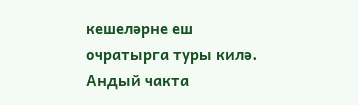кешеләрне еш очратырга туры килә. Андый чакта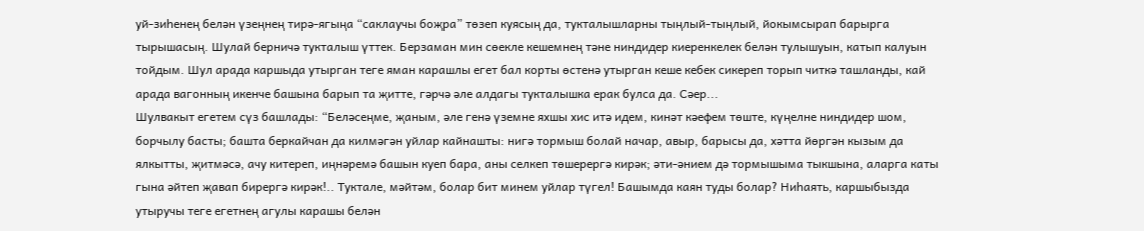уй-зиһенең белән үзеңнең тирә-ягыңа “саклаучы боҗра” төзеп куясың да, тукталышларны тыңлый-тыңлый, йокымсырап барырга тырышасың. Шулай берничә тукталыш үттек. Берзаман мин сөекле кешемнең тәне ниндидер киеренкелек белән тулышуын, катып калуын тойдым. Шул арада каршыда утырган теге яман карашлы егет бал корты өстенә утырган кеше кебек сикереп торып читкә ташланды, кай арада вагонның икенче башына барып та җитте, гәрчә әле алдагы тукталышка ерак булса да. Сәер...
Шулвакыт егетем сүз башлады: “Беләсеңме, җаным, әле генә үземне яхшы хис итә идем, кинәт кәефем төште, күңелне ниндидер шом, борчылу басты; башта беркайчан да килмәгән уйлар кайнашты: нигә тормыш болай начар, авыр, барысы да, хәтта йөргән кызым да ялкытты, җитмәсә, ачу китереп, иңнәремә башын куеп бара, аны селкеп төшерергә кирәк; әти-әнием дә тормышыма тыкшына, аларга каты гына әйтеп җавап бирергә кирәк!.. Туктале, мәйтәм, болар бит минем уйлар түгел! Башымда каян туды болар? Ниһаять, каршыбызда утыручы теге егетнең агулы карашы белән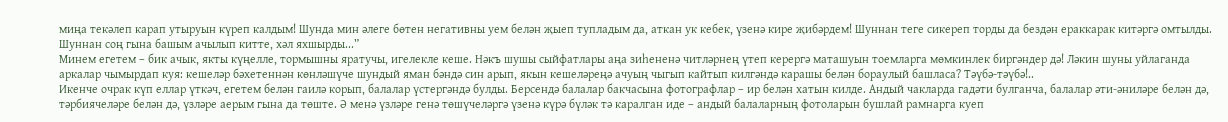миңа текәлеп карап утыруын күреп калдым! Шунда мин әлеге бөтен негативны уем белән җыеп тупладым да, аткан ук кебек, үзенә кире җибәрдем! Шуннан теге сикереп торды да бездән ераккарак китәргә омтылды. Шуннан соң гына башым ачылып китте, хәл яхшырды...”
Минем егетем – бик ачык, якты күңелле, тормышны яратучы, игелекле кеше. Нәкъ шушы сыйфатлары аңа зиһененә читләрнең үтеп керергә маташуын тоемларга мөмкинлек биргәндер дә! Ләкин шуны уйлаганда аркалар чымырдап куя: кешеләр бәхетеннән көнләшүче шундый яман бәндә син арып, якын кешеләреңә ачуың чыгып кайтып килгәндә карашы белән бораулый башласа? Тәүбә-тәүбә!..
Икенче очрак күп еллар үткәч, егетем белән гаилә корып, балалар үстергәндә булды. Берсендә балалар бакчасына фотографлар – ир белән хатын килде. Андый чакларда гадәти булганча, балалар әти-әниләре белән дә, тәрбиячеләре белән дә, үзләре аерым гына да төште. Ә менә үзләре генә төшүчеләргә үзенә күрә бүләк тә каралган иде – андый балаларның фотоларын бушлай рамнарга куеп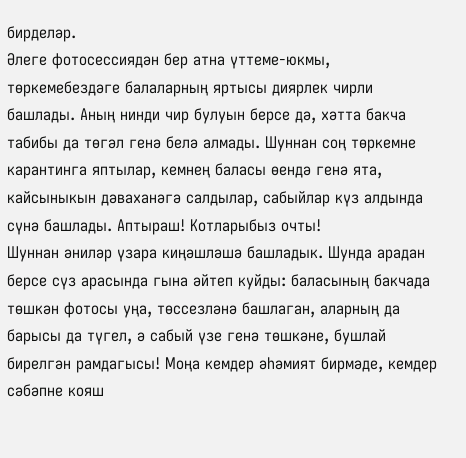бирделәр.
Әлеге фотосессиядән бер атна үттеме-юкмы, төркемебездәге балаларның яртысы диярлек чирли башлады. Аның нинди чир булуын берсе дә, хәтта бакча табибы да төгәл генә белә алмады. Шуннан соң төркемне карантинга яптылар, кемнең баласы өендә генә ята, кайсыныкын дәваханәгә салдылар, сабыйлар күз алдында сүнә башлады. Аптыраш! Котларыбыз очты!
Шуннан әниләр үзара киңәшләшә башладык. Шунда арадан берсе сүз арасында гына әйтеп куйды: баласының бакчада төшкән фотосы уңа, төссезләнә башлаган, аларның да барысы да түгел, ә сабый үзе генә төшкәне, бушлай бирелгән рамдагысы! Моңа кемдер әһәмият бирмәде, кемдер сәбәпне кояш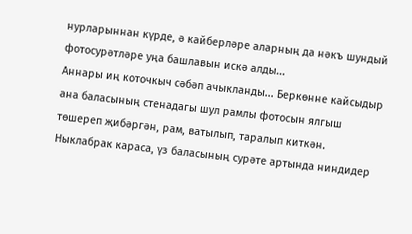нурларыннан күрде, ә кайберләре аларның да нәкъ шундый фотосурәтләре уңа башлавын искә алды...
Аннары иң коточкыч сәбәп ачыкланды... Беркөнне кайсыдыр ана баласының стенадагы шул рамлы фотосын ялгыш төшереп җибәргән, рам, ватылып, таралып киткән. Ныклабрак караса, үз баласының сурәте артында ниндидер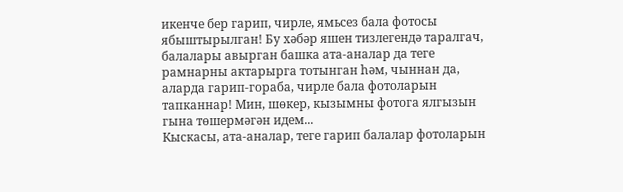икенче бер гарип, чирле, ямьсез бала фотосы ябыштырылган! Бу хәбәр яшен тизлегендә таралгач, балалары авырган башка ата-аналар да теге рамнарны актарырга тотынган һәм, чыннан да, аларда гарип-гораба, чирле бала фотоларын тапканнар! Мин, шөкер, кызымны фотога ялгызын гына төшермәгән идем...
Кыскасы, ата-аналар, теге гарип балалар фотоларын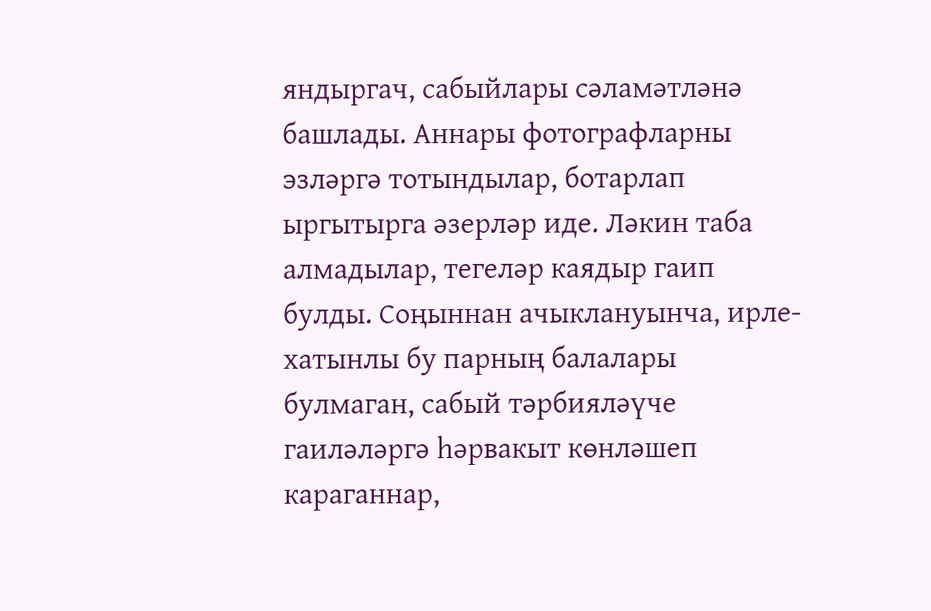яндыргач, сабыйлары сәламәтләнә башлады. Аннары фотографларны эзләргә тотындылар, ботарлап ыргытырга әзерләр иде. Ләкин таба алмадылар, тегеләр каядыр гаип булды. Соңыннан ачыклануынча, ирле-хатынлы бу парның балалары булмаган, сабый тәрбияләүче гаиләләргә һәрвакыт көнләшеп караганнар,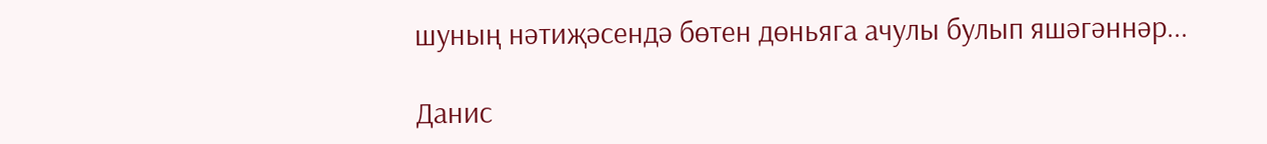шуның нәтиҗәсендә бөтен дөньяга ачулы булып яшәгәннәр...

Данис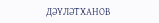ДӘҮЛӘТХАНОВ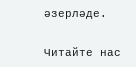әзерләде.


Читайте нас